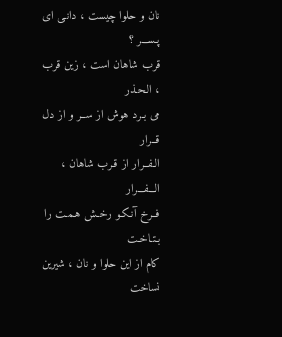نان و حلوا چیست ، دانـی ای پـســـر ؟
قرب شاهان است ، زین قرب ، الـحـذر
می بـرد هوش از ســر و از دل قــرار
الـفــرار از قـرب شاهان ، الـــفـــرار
فــرخ آنـکـو رخـش هـمـت را بـتـاخـت
کام از این حلوا و نان ، شیرین نساخت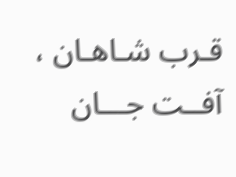قـرب شـاهـان ، آفــت جـــان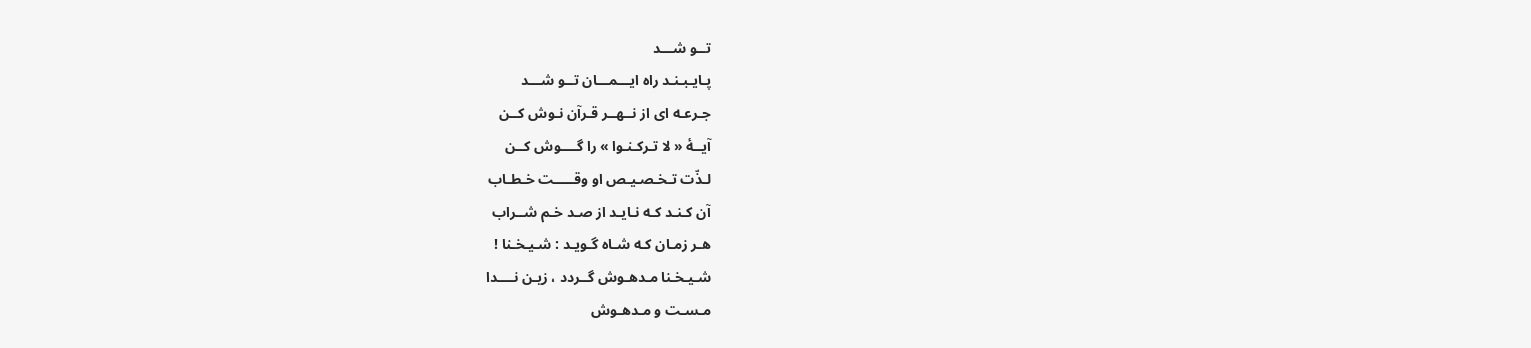تــو شـــد
پـایـبـنـد راه ایـــمـــان تــو شـــد
جـرعـه ای از نــهــر قـرآن نـوش کــن
آیــۀ « لا تـرکـنـوا » را گــــوش کــن
لـذّت تـخـصـیـص او وقـــــت خـطـاب
آن کـنـد کـه نـایـد از صـد خـم شــراب
هـر زمـان کـه شـاه گـویـد : شـیـخـنا !
شـیـخـنا مـدهـوش گــردد ، زیـن نــــدا
مـسـت و مـدهـوش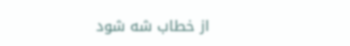از خطاب شه شود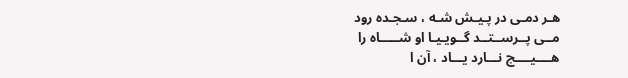هـر دمـی در پـیـش شـه ، سـجـده رود
مــی پــرســتــد گــویـیـا او شـــــاه را
هــــیــــچ نـــارد یـــاد ، آن ا